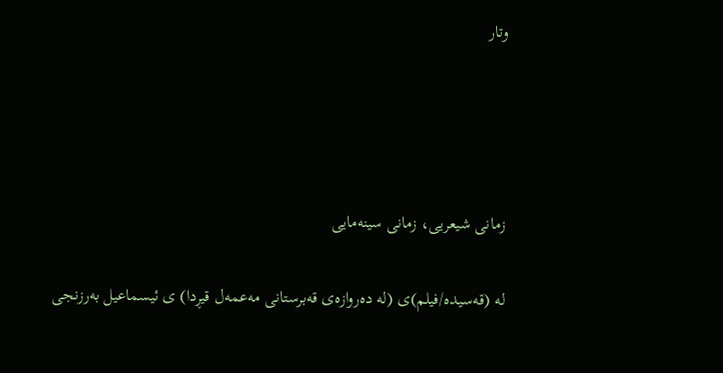وتار




زمانی‌ شیعریی‌، زمانی‌ سینه‌مایی‌

له‌ (قه‌سیده‌/فیلم)ی‌ (له‌ ده‌روازه‌ی‌ قه‌برستانی‌ مه‌عمه‌ل قیڕدا) ی‌ ئیسماعیل به‌رزنجی‌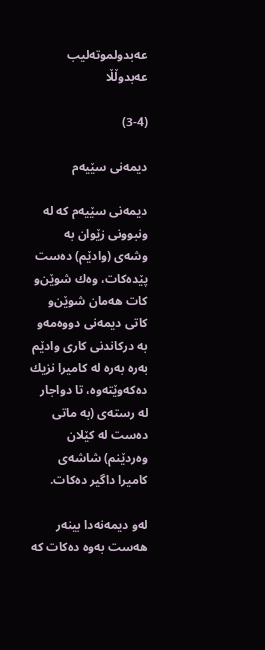عه‌بدولموته‌لیب عه‌بدوڵڵا

(3-4)

دیمه‌نی‌ سێیه‌م

دیمه‌نی‌ سێیه‌م كه‌ له‌ ونبوونی‌ زێوان به‌ وشه‌ی‌ (وادێم) ده‌ست پێده‌كات، وه‌ك شوێن‌و كات هه‌مان شوێن‌و كاتی‌ دیمه‌نی‌ دووه‌مه‌‌و به‌ دركاندنی‌ كاری‌ وادێم به‌ره‌ به‌ره‌ له‌ كامیرا نزیك ده‌كه‌وێته‌وه‌، تا دواجار له‌ رسته‌ی‌ (به‌ ماتی‌ ده‌ست له‌ كێلان وه‌ردێنم) شاشه‌ی‌ كامیرا داگیر ده‌كات.

له‌و دیمه‌نه‌دا بینه‌ر هه‌ست به‌وه‌ ده‌كات كه‌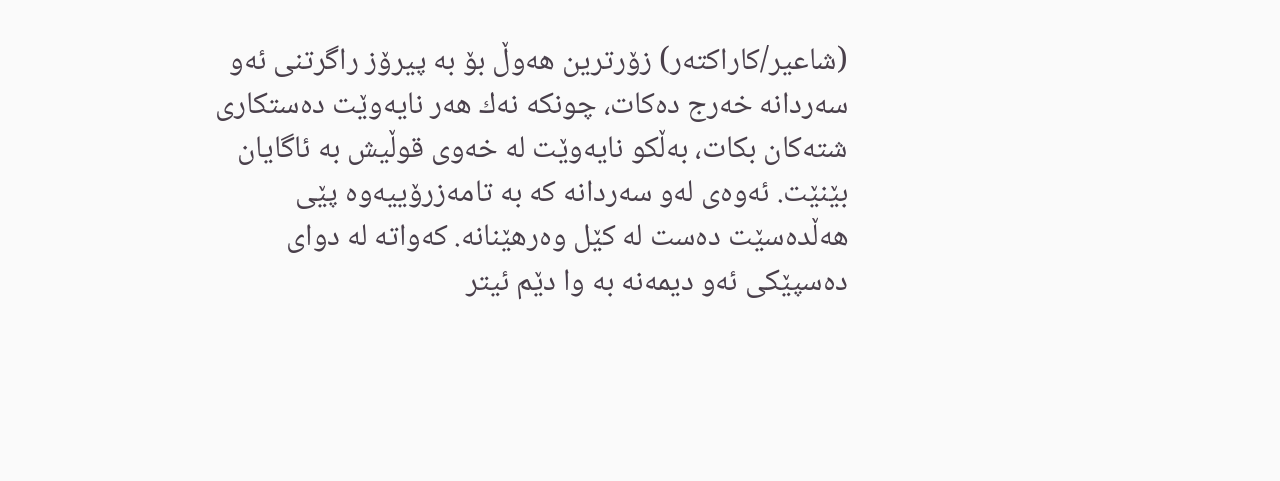(شاعیر/كاراكته‌ر) زۆرترین هه‌وڵ‌ بۆ به‌ پیرۆز راگرتنی‌ ئه‌و سه‌ردانه‌ خه‌رج ده‌كات، چونكه‌ نه‌ك هه‌ر نایه‌وێت ده‌ستكاری‌ شته‌كان بكات، به‌ڵكو نایه‌وێت له‌ خه‌وی‌ قوڵیش به‌ ئاگایان بێنێت. ئه‌وه‌ی‌ له‌و سه‌ردانه‌ كه‌ به‌ تامه‌زرۆییه‌وه‌ پێی‌ هه‌ڵده‌سێت ده‌ست له‌ كێل وه‌رهێنانه‌. كه‌واته‌ له‌ دوای‌ ده‌سپێكی‌ ئه‌و دیمه‌نه‌ به‌ وا دێم ئیتر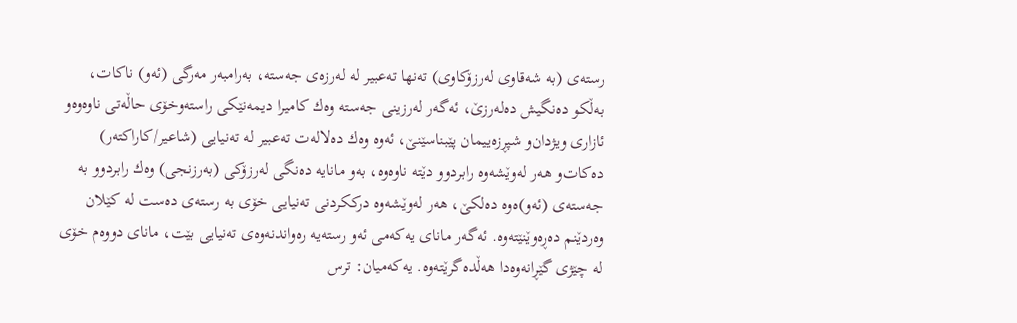رسته‌ی‌ (به‌ شه‌قاوی‌ له‌رزۆكاوی‌) ته‌نها ته‌عبیر له‌ له‌رزه‌ی‌ جه‌سته‌، به‌رامبه‌ر مه‌رگی‌ (ئه‌و) ناكات، به‌ڵكو ده‌نگیش ده‌له‌رزێ‌، ئه‌گه‌ر له‌رزینی‌ جه‌سته‌ وه‌ك كامیرا دیمه‌نێكی‌ راسته‌وخۆی‌ حاڵه‌تی‌ ناوه‌وه‌‌و ئازاری‌ ویژدان‌و شپڕزه‌ییمان پێبناسێنێ‌، ئه‌وه‌ وه‌ك ده‌لاله‌ت ته‌عبیر له‌ ته‌نیایی‌ (شاعیر/كاراكته‌ر) ده‌كات‌و هه‌ر له‌وێشه‌وه‌ رابردوو دێته‌ ناوه‌وه‌، به‌و مانایه‌ ده‌نگی‌ له‌رزۆكی‌ (به‌رزنجی‌) وه‌ك رابردوو به‌ جه‌سته‌ی‌ (ئه‌و)ه‌وه‌ ده‌لكێ‌، هه‌ر له‌وێشه‌وه‌ درككردنی‌ ته‌نیایی‌ خۆی‌ به‌ رسته‌ی‌ ده‌ست له‌ كێلان وه‌ردێنم ده‌ڕه‌وێنێته‌وه‌. ئه‌گه‌ر مانای‌ یه‌كه‌می‌ ئه‌و رسته‌یه‌ ره‌واندنه‌وه‌ی‌ ته‌نیایی‌ بێت، مانای‌ دووه‌م خۆی‌ له‌ چێژی‌ گێڕانه‌وه‌دا هه‌ڵده‌گرێته‌وه‌. یه‌كه‌میان: ترس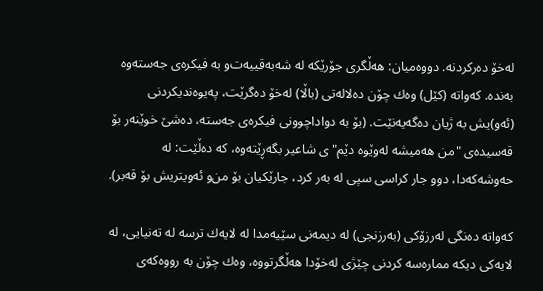له‌خۆ ده‌ركردنه‌. دووه‌میان: هه‌ڵگری‌ جۆرێكه‌ له‌ شه‌به‌قییه‌ت‌و به‌ فیكره‌ی‌ جه‌سته‌وه‌ به‌نده‌. كه‌واته‌ (كێل) وه‌ك چۆن ده‌لاله‌تی‌ (باڵا) له‌خۆ ده‌گرێت، په‌یوه‌ندیكردنی‌ (ئه‌و)یش به‌ ژیان ده‌گه‌یه‌نێت. (بۆ به‌ دواداچوونی‌ فیكره‌ی‌ جه‌سته‌، ده‌شێ‌ خوێنه‌ر بۆ قه‌سیده‌ی‌ "من هه‌میشه‌ له‌وێوه‌ دێم"ی‌ شاعیر بگه‌ڕێته‌وه‌، كه‌ ده‌ڵێت: له‌ حه‌وشه‌كه‌دا، دوو جار كراسی‌ سپی‌ له‌ به‌ر كرد، جارێكیان بۆ من‌و ئه‌ویتریش بۆ قه‌بر).

كه‌واته‌ ده‌نگی‌ له‌رزۆكی‌ (به‌رزنجی‌) له‌ دیمه‌نی‌ سێیه‌مدا له‌ لایه‌ك ترسه‌ له‌ ته‌نیایی‌، له‌ لایه‌كی‌ دیكه‌ مماره‌سه‌ كردنی‌ چێژی‌ له‌خۆدا هه‌ڵگرتووه‌، وه‌ك چۆن به‌ رووه‌كه‌ی‌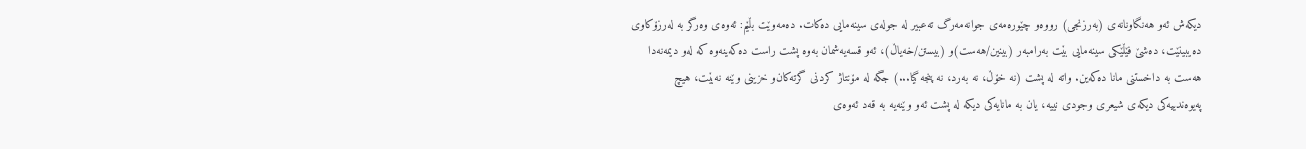دیكه‌ش ئه‌و هه‌نگاونانه‌ی‌ (به‌رزنجی‌) رووه‌و چێوره‌مه‌ی‌ جوانه‌مه‌رگ ته‌عبیر له‌ جوله‌ی‌ سینه‌مایی‌ ده‌كات. ده‌مه‌وێت بڵێم: ئه‌وه‌ی‌ وه‌رگر به‌ له‌رزۆكاوی‌ ده‌یبینێت، ده‌شێ‌ فێڵێكی‌ سینه‌مایی‌ بێت به‌رامبه‌ر (بینین/هه‌ست)و (بیستن/خه‌یاڵ‌)، ئه‌و قسه‌یه‌شمان به‌وه‌ پشت راست ده‌كه‌ینه‌وه‌ كه‌ له‌و دیمه‌نه‌دا هه‌ست به‌ داخستنی‌ مانا ده‌كه‌ین. واته‌ له‌ پشت (نه‌ خۆڵ‌، نه‌ به‌رد، نه‌ پنجه‌ گیا...) جگه‌ له‌ مۆنتاژ كردنی‌ گرته‌كان‌و خزینی‌ وێنه‌ نه‌بێت، هیچ په‌یوه‌ندییه‌كی‌ دیكه‌ی‌ شیعری‌ وجودی‌ نییه‌، یان به‌ مانایه‌كی‌ دیكه‌ له‌ پشت ئه‌و وێنه‌یه‌ به‌ قه‌د ئه‌وه‌ی‌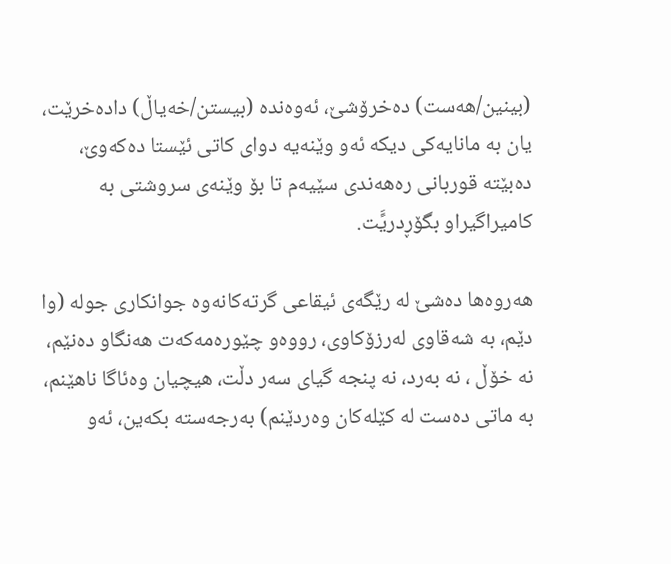(بینین/هه‌ست) ده‌خرۆشێ‌، ئه‌وه‌نده‌ (بیستن/خه‌یاڵ‌) داده‌خرێت، یان به‌ مانایه‌كی‌ دیكه‌ ئه‌و وێنه‌یه‌ دوای‌ كاتی‌ ئێستا ده‌كه‌وێ‌، ده‌بێته‌ قوربانی‌ ره‌هه‌ندی‌ سێیه‌م تا بۆ وێنه‌ی‌ سروشتی‌ به‌ كامیراگیراو بگۆڕدریًَت.

هه‌روه‌ها ده‌شێ‌ له‌ رێگه‌ی‌ ئیقاعی‌ گرته‌كانه‌وه‌ جوانكاری‌ جوله‌ (وا دێم، به‌ شه‌قاوی‌ له‌رزۆكاوی‌، رووه‌و چێوره‌مه‌كه‌ت هه‌نگاو ده‌نێم، نه‌ خۆڵ‌ ، نه‌ به‌رد، نه‌ پنجه‌ گیای‌ سه‌ر دڵت، هیچیان وه‌ئاگا ناهێنم، به‌ ماتی‌ ده‌ست له‌ كێله‌كان وه‌ردێنم) به‌رجه‌سته‌ بكه‌ین، ئه‌و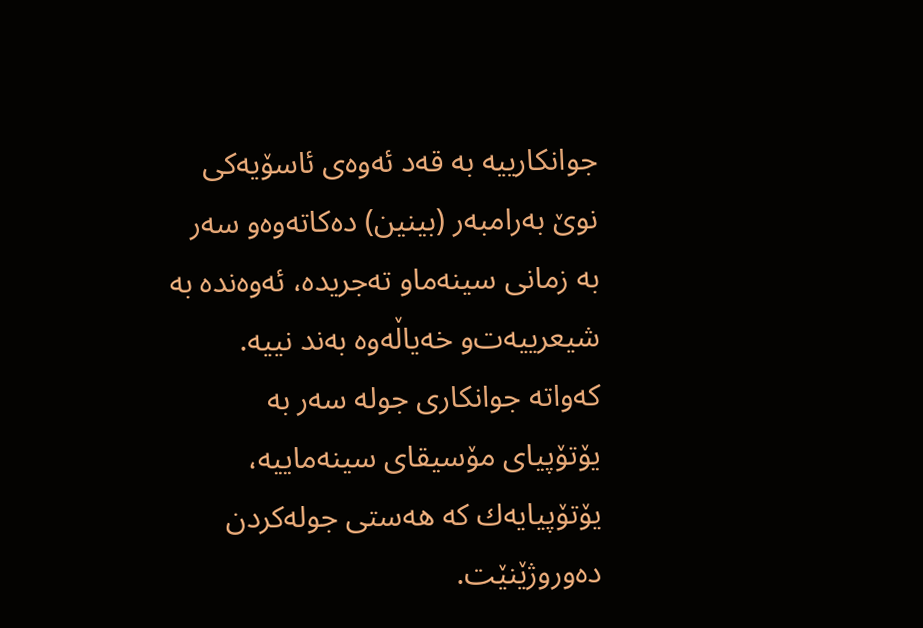جوانكارییه‌ به‌ قه‌د ئه‌وه‌ی‌ ئاسۆیه‌كی‌ نوێ‌ به‌رامبه‌ر (بینین) ده‌كاته‌وه‌‌و سه‌ر به‌ زمانی‌ سینه‌ما‌و ته‌جریده‌، ئه‌وه‌نده‌ به‌ شیعرییه‌ت‌و خه‌یاڵه‌وه‌ به‌ند نییه‌. كه‌واته‌ جوانكاری‌ جوله‌ سه‌ر به‌ یۆتۆپیای‌ مۆسیقای‌ سینه‌ماییه‌، یۆتۆپیایه‌ك كه‌ هه‌ستی‌ جوله‌كردن ده‌وروژێنێت.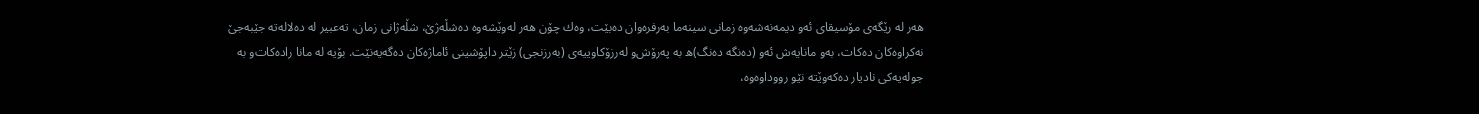هه‌ر له‌ رێگه‌ی‌ مۆسیقای‌ ئه‌و دیمه‌نه‌شه‌وه‌ زمانی‌ سینه‌ما به‌رفره‌وان ده‌بێت، وه‌ك چۆن هه‌ر له‌وێشه‌وه‌ ده‌شڵه‌ژێ‌، شڵه‌ژانی‌ زمان، ته‌عبیر له‌ ده‌لاله‌ته‌ جێبه‌جێ‌ نه‌كراوه‌كان ده‌كات، به‌و مانایه‌ش ئه‌و (ده‌نگه‌ ده‌نگ)ه‌ به‌ په‌رۆش‌و له‌رزۆكاوییه‌ی‌ (به‌رزنجی‌) زێتر داپۆشینی‌ ئاماژه‌كان ده‌گه‌یه‌نێت. بۆیه‌ له‌ مانا راده‌كات‌و به‌ جوله‌یه‌كی‌ نادیار ده‌كه‌وێته‌ نێو رووداوه‌وه‌،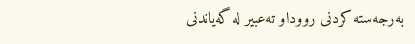به‌رجه‌سته‌ كردنی‌ رووداو ته‌عبیر له‌ گه‌یاندنی‌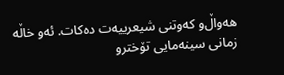هه‌واڵ‌‌و كه‌وتنی‌ شیعرییه‌ت ده‌كات. ئه‌و خاڵه‌ زمانی‌ سینه‌مایی‌ تۆختر‌و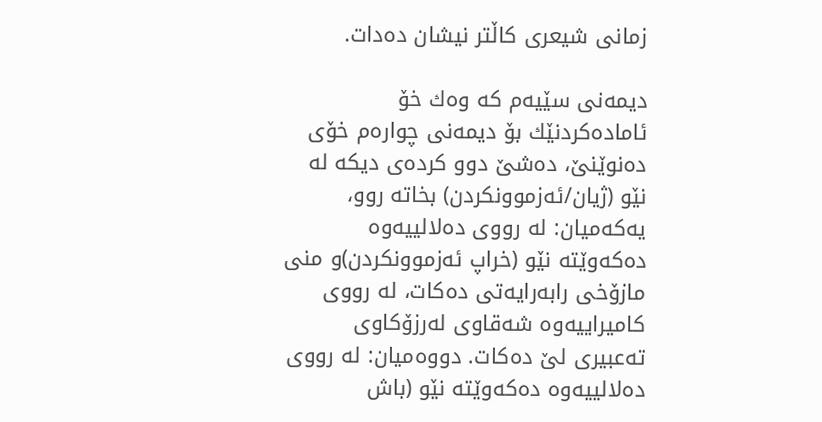زمانی‌ شیعری‌ كاڵتر نیشان ده‌دات.

دیمه‌نی‌ سێیه‌م كه‌ وه‌ك خۆ ئاماده‌كردنێك بۆ دیمه‌نی‌ چواره‌م خۆی‌ ده‌نوێنێ‌، ده‌شێ‌ دوو كرده‌ی‌ دیكه‌ له‌ نێو (ژیان/ئه‌زموونكردن) بخاته‌ روو، یه‌كه‌میان: له‌ رووی‌ ده‌لالییه‌وه‌ ده‌كه‌وێته‌ نێو (خراپ ئه‌زموونكردن)و منی‌ مازۆخی‌ رابه‌رایه‌تی‌ ده‌كات، له‌ رووی‌ كامیراییه‌وه‌ شه‌قاوی‌ له‌رزۆكاوی‌ ته‌عبیری‌ لێ‌ ده‌كات. دووه‌میان: له‌ رووی‌ ده‌لالییه‌وه‌ ده‌كه‌وێته‌ نێو (باش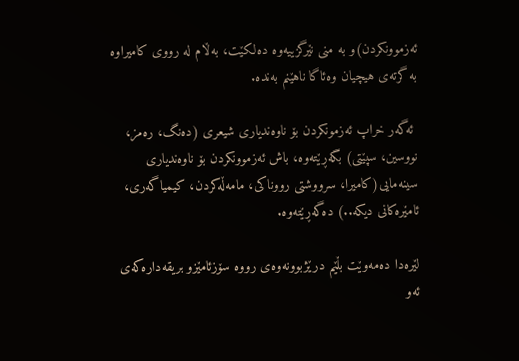ئه‌زموونكردن)و به‌ منی‌ نێرگزییه‌وه‌ ده‌لكێت، به‌ڵام له‌ رووی‌ كامیراوه‌ به‌ گرته‌ی‌ هیچیان وه‌ئاگا ناهێنم به‌نده‌.

 ئه‌گه‌ر خراپ ئه‌زمونكردن بۆ ناوه‌ندیاری‌ شیعری‌ (ده‌نگ، ره‌مز، نووسین، سپێتی‌) بگه‌ڕێته‌وه‌، باش ئه‌زموونكردن بۆ ناوه‌ندیاری‌ سینه‌مایی‌(كامیرا، سرووشتی‌ رووناكی‌، مامه‌ڵه‌كردن، كیمیاگه‌ری‌، ئامێره‌كانی‌ دیكه‌..) ده‌گه‌ڕێته‌وه‌.

لێره‌دا ده‌مه‌وێت بڵێم درێژبوونه‌وه‌ی‌ رووه‌ سۆزئامێز‌و بریقه‌داره‌كه‌ی‌ ئه‌و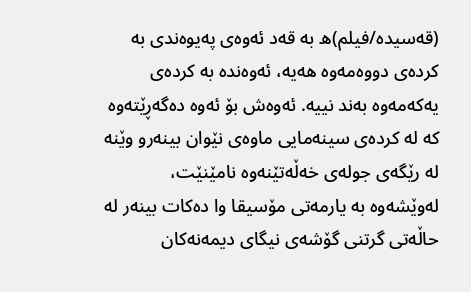(قه‌سیده‌/فیلم)ه‌ به‌ قه‌د ئه‌وه‌ی‌ په‌یوه‌ندی‌ به‌ كرده‌ی‌ دووه‌مه‌وه‌ هه‌یه‌، ئه‌وه‌نده‌ به‌ كرده‌ی‌ یه‌كه‌مه‌وه‌ به‌ند نییه‌. ئه‌وه‌ش بۆ ئه‌وه‌ ده‌گه‌ڕێته‌وه‌ كه‌ له‌ كرده‌ی‌ سینه‌مایی‌ ماوه‌ی‌ نێوان بینه‌ر‌و وێنه‌ له‌ رێگه‌ی‌ جوله‌ی‌ خه‌ڵه‌تێنه‌وه‌ نامێنێت، له‌وێشه‌وه‌ به‌ یارمه‌تی‌ مۆسیقا وا ده‌كات بینه‌ر له‌ حاڵه‌تی‌ گرتنی‌ گۆشه‌ی‌ نیگای‌ دیمه‌نه‌كان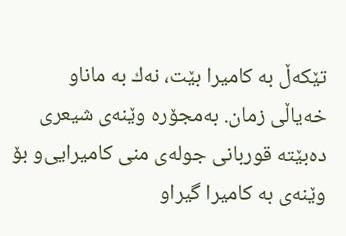تێكه‌ڵ‌ به‌ كامیرا بێت، نه‌ك به‌ مانا‌و خه‌یاڵی‌ زمان. به‌مجۆره‌ وێنه‌ی‌ شیعری‌ ده‌بێته‌ قوربانی‌ جوله‌ی‌ منی‌ كامیرایی‌‌و بۆ وێنه‌ی‌ به‌ كامیرا گیراو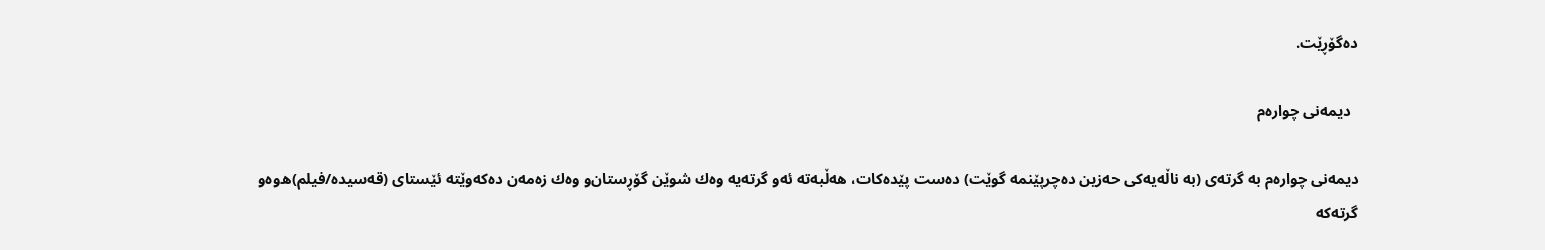ده‌گۆڕێت.

  دیمه‌نی‌ چواره‌م

دیمه‌نی‌ چواره‌م به‌ گرته‌ی‌ (به‌ ناڵه‌یه‌كی‌ حه‌زین ده‌چرپێنمه‌ گوێت) ده‌ست پێده‌كات، هه‌ڵبه‌ته‌ ئه‌و گرته‌یه‌ وه‌ك شوێن گۆڕستان‌و وه‌ك زه‌مه‌ن ده‌كه‌وێته‌ ئێستای‌ (قه‌سیده‌/فیلم)ه‌وه‌‌و گرته‌كه‌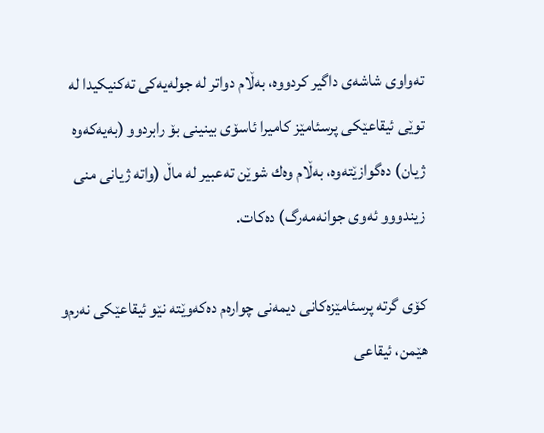ته‌واوی‌ شاشه‌ی‌ داگیر كردووه‌، به‌ڵام دواتر له‌ جوله‌یه‌كی‌ ته‌كنیكیدا له‌ توێی‌ ئیقاعێكی‌ پرسئامێز كامیرا ئاسۆی‌ بینینی‌ بۆ رابردوو (به‌یه‌كه‌وه‌ ژیان) ده‌گوازێته‌وه‌، به‌ڵام وه‌ك شوێن ته‌عبیر له‌ ماڵ‌ (واته‌ ژیانی‌ منی‌ زیندوو‌و ئه‌وی‌ جوانه‌مه‌رگ) ده‌كات.

كۆی‌ گرته‌ پرسئامێزه‌كانی‌ دیمه‌نی‌ چواره‌م ده‌كه‌وێته‌ نێو ئیقاعێكی‌ نه‌رم‌و هێمن، ئیقاعی‌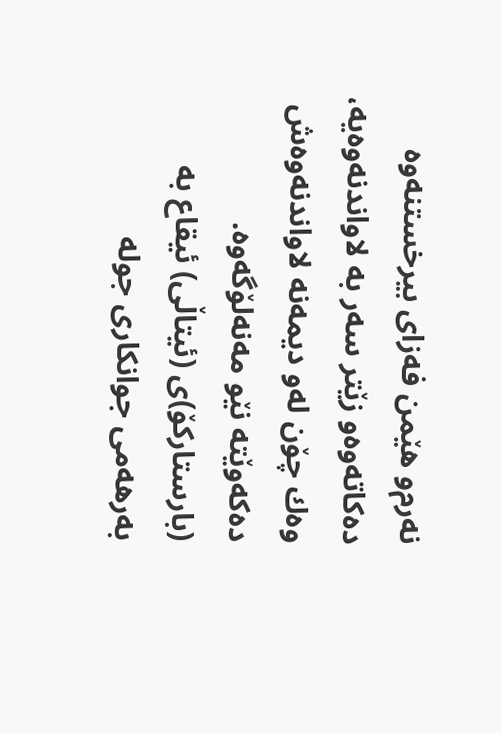نه‌رم‌و هێمن فه‌زای‌ بیرخستنه‌وه‌ ده‌كاته‌وه‌‌و زێتر سه‌ر به‌ لاواندنه‌وه‌یه‌، وه‌ك چۆن له‌و دیمه‌نه‌ لاواندنه‌وه‌ش ده‌كه‌وێته‌ نێو مه‌نه‌لۆگه‌وه‌. (بارستاركۆ)ی‌ (ئیتاڵی‌) ئیقاع به‌ به‌رهه‌می‌ جوانكاری‌ جوله‌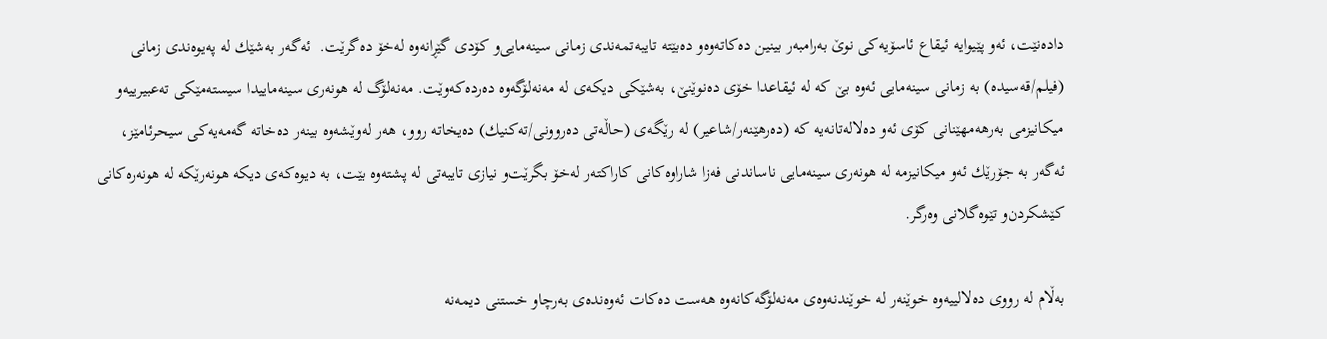داده‌نێت، ئه‌و پێیوایه‌ ئیقاع ئاسۆیه‌كی‌ نوێ‌ به‌رامبه‌ر بینین ده‌كاته‌وه‌‌و ده‌بێته‌ تایبه‌تمه‌ندی‌ زمانی‌ سینه‌مایی‌‌و كۆدی‌ گێڕانه‌وه‌ له‌خۆ ده‌گرێت.  ئه‌گه‌ر به‌شێك له‌ په‌یوه‌ندی‌ زمانی‌ (فیلم/قه‌سیده‌) به‌ زمانی‌ سینه‌مایی‌ ئه‌وه‌ بێ‌ كه‌ له‌ ئیقاعدا خۆی‌ ده‌نوێنێ‌، به‌شێكی‌ دیكه‌ی‌ له‌ مه‌نه‌لۆگه‌وه‌ ده‌رده‌كه‌وێت. مه‌نه‌لۆگ له‌ هونه‌ری‌ سینه‌ماییدا سیسته‌مێكی‌ ته‌عبیرییه‌‌و میكانیزمی‌ به‌رهه‌مهێنانی‌ كۆی‌ ئه‌و ده‌لاله‌تانه‌یه‌ كه‌ (ده‌رهێنه‌ر/شاعیر) له‌ رێگه‌ی‌ (حاڵه‌تی‌ ده‌روونی‌/ته‌كنیك) ده‌یخاته‌ روو، هه‌ر له‌وێشه‌وه‌ بینه‌ر ده‌خاته‌ گه‌مه‌یه‌كی‌ سیحرئامێز، ئه‌گه‌ر به‌ جۆرێك ئه‌و میكانیزمه‌ له‌ هونه‌ری‌ سینه‌مایی‌ ناساندنی‌ فه‌زا شاراوه‌كانی‌ كاراكته‌ر له‌خۆ بگرێت‌و نیازی‌ تایبه‌تی‌ له‌ پشته‌وه‌ بێت، به‌ دیوه‌كه‌ی‌ دیكه‌ هونه‌رێكه‌ له‌ هونه‌ره‌كانی‌ كێشكردن‌و تێوه‌گلانی‌ وه‌رگر.

به‌ڵام له‌ رووی‌ ده‌لالییه‌وه‌ خوێنه‌ر له‌ خوێندنه‌وه‌ی‌ مه‌نه‌لۆگه‌كانه‌وه‌ هه‌ست ده‌كات ئه‌وه‌نده‌ی‌ به‌رچاو خستنی‌ دیمه‌نه‌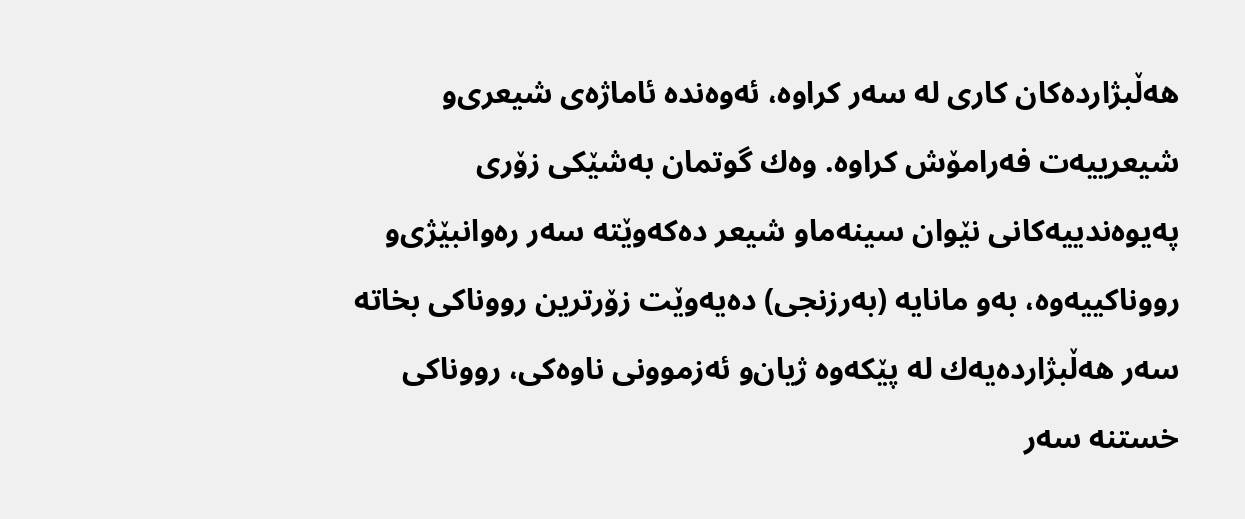هه‌ڵبژارده‌كان كاری‌ له‌ سه‌ر كراوه‌، ئه‌وه‌نده‌ ئاماژه‌ی‌ شیعری‌‌و شیعرییه‌ت فه‌رامۆش كراوه‌. وه‌ك گوتمان به‌شێكی‌ زۆری‌ په‌یوه‌ندییه‌كانی‌ نێوان سینه‌ما‌و شیعر ده‌كه‌وێته‌ سه‌ر ره‌وانبێژی‌‌و رووناكییه‌وه‌، به‌و مانایه‌ (به‌رزنجی‌) ده‌یه‌وێت زۆرترین رووناكی‌ بخاته‌ سه‌ر هه‌ڵبژارده‌یه‌ك له‌ پێكه‌وه‌ ژیان‌و ئه‌زموونی‌ ناوه‌كی‌، رووناكی‌ خستنه‌ سه‌ر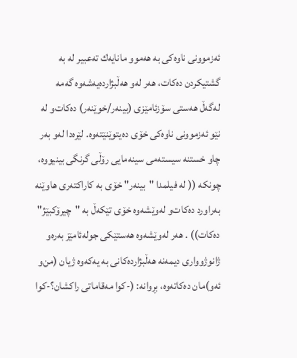ئه‌زموونی‌ ناوه‌كی‌ به‌ هه‌موو مانایه‌ك ته‌عبیر له‌ به‌ گشتیكردن ده‌كات، هه‌ر له‌و هه‌ڵبژارده‌یه‌شه‌وه‌ گه‌مه‌ له‌گه‌ڵ‌ هه‌ستی‌ سۆزئامێزی‌ (بینه‌ر/خوێنه‌ر) ده‌كات‌و له‌ نێو ئه‌زموونی‌ ناوه‌كی‌ خۆی‌ ده‌یتوێنێته‌وه‌. لێره‌دا له‌و به‌ر چاو خستنه‌ سیسته‌می‌ سینه‌مایی‌ رۆڵی‌ گرنگی‌ بینیووه‌،  چونكه‌ (( له‌ فیلمدا "بینه‌ر" خۆی‌ به‌ كاراكته‌ری‌ هاوێنه‌ به‌راورد ده‌كات‌و له‌وێشه‌وه‌ خۆی‌ تێكه‌ڵ‌ به‌ "چیرۆكبێژ" ده‌كات)) . هه‌ر له‌وێشه‌وه‌ هه‌ستێكی‌ جوله‌ئامێز به‌ره‌و ژانوژوواری‌ دیمه‌نه‌ هه‌ڵبژارده‌كانی‌ به‌ یه‌كه‌وه‌ ژیان (من‌و ئه‌و)مان ده‌كاته‌وه‌، بڕوانه‌: (-كوا مه‌قاماتی‌ راكشان؟-كوا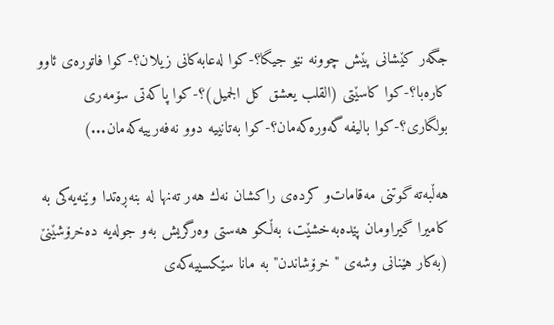جگه‌ر كێشانی‌ پێش چوونه‌ نێو جیگا؟-كوا له‌عابه‌كانی‌ زیلان؟-كوا فاتوره‌ی‌ ئاو‌و كاره‌با؟-كوا كاسێتی‌ (القلب یعشق كل الجمیل)؟-كوا پاكه‌تی‌ سۆمه‌ری‌ بولگاری‌؟-كوا بالیفه‌ گه‌وره‌كه‌مان؟-كوا به‌تانییه‌ دوو نه‌فه‌رییه‌كه‌مان...)

هه‌ڵبه‌ته‌ گوتنی‌ مه‌قامات‌و كرده‌ی‌ راكشان نه‌ك هه‌ر ته‌نها له‌ بنه‌ڕه‌تدا وێنه‌یه‌كی‌ به‌ كامیرا گیراومان پێده‌به‌خشێت، به‌ڵكو هه‌ستی‌ وه‌رگریش به‌و جوله‌یه‌ ده‌خرۆشێنێ‌ (به‌كار هێنانی‌ وشه‌ی‌ "خرۆشاندن" به‌ مانا سێكسییه‌كه‌ی‌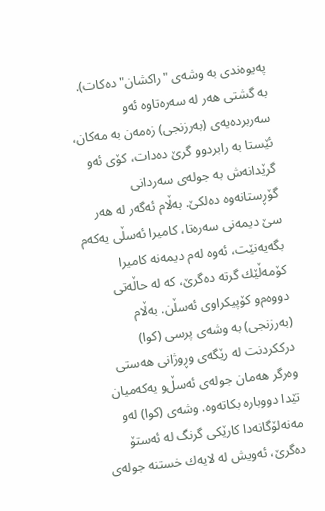په‌یوه‌ندی‌ به‌ وشه‌ی‌ "راكشان" ده‌كات). به‌ گشتی‌ هه‌ر له‌ سه‌ره‌تاوه‌ ئه‌و سه‌ربرده‌یه‌ی‌ (به‌رزنجی‌) زه‌مه‌ن به‌ مه‌كان، ئێستا به‌ رابردوو گرێ‌ ده‌دات، كۆی‌ ئه‌و گرێدانه‌ش به‌ جوله‌ی‌ سه‌ردانی‌ گۆڕستانه‌وه‌ ده‌لكێ‌. به‌ڵام ئه‌گه‌ر له‌ هه‌ر سێ‌ دیمه‌نی‌ سه‌ره‌تا، كامیرا ئه‌سڵی‌ یه‌كه‌م بگه‌یه‌نێت، ئه‌وه‌ له‌م دیمه‌نه‌ كامیرا كۆمه‌ڵێك گرته‌ ده‌گرێ‌، كه‌ له‌ حاڵه‌تی‌ دووه‌م‌و كۆپیكراوی‌ ئه‌سڵن. به‌ڵام (به‌رزنجی‌) به‌ وشه‌ی‌ پرسی‌ (كوا) درككردنت له‌ رێگه‌ی‌ وڕوژانی‌ هه‌ستی‌ وه‌رگر هه‌مان جوله‌ی‌ ئه‌سڵ‌‌و یه‌كه‌میان تێدا دووباره‌ بكاته‌وه‌. وشه‌ی‌ (كوا) له‌و مه‌نه‌لۆگانه‌دا كارێكی‌ گرنگ له‌ ئه‌ستۆ ده‌گرێ‌، ئه‌ویش له‌ لایه‌ك خستنه‌ جوله‌ی‌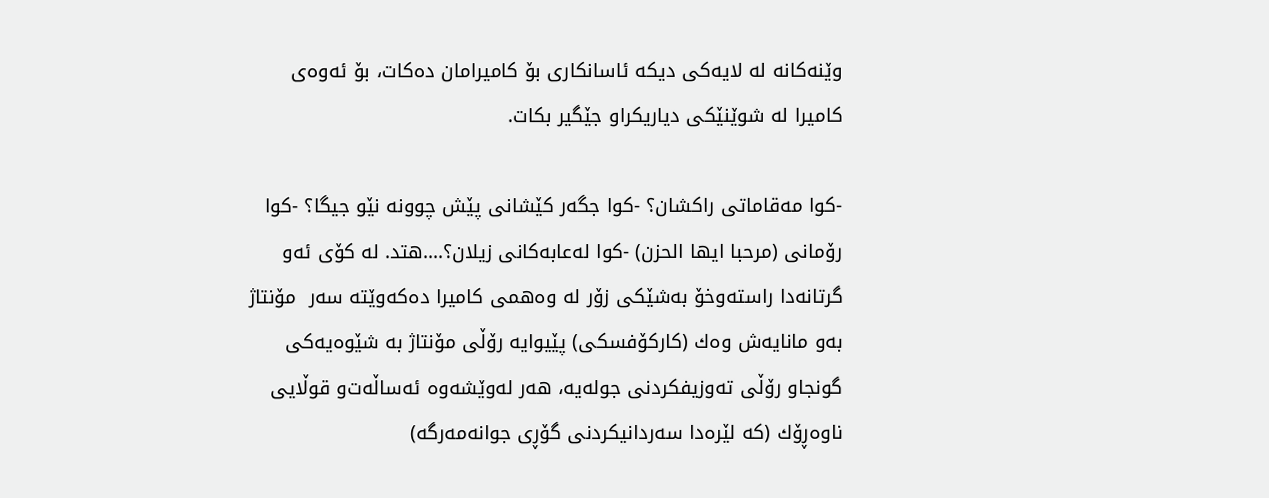وێنه‌كانه‌ له‌ لایه‌كی‌ دیكه‌ ئاسانكاری‌ بۆ كامیرامان ده‌كات، بۆ ئه‌وه‌ی‌ كامیرا له‌ شوێنێكی‌ دیاریكراو جێگیر بكات.

-كوا مه‌قاماتی‌ راكشان؟ -كوا جگه‌ر كێشانی‌ پێش چوونه‌ نێو جیگا؟ -كوا رۆمانی‌ (مرحبا ایها الحزن) -كوا له‌عابه‌كانی‌ زیلان؟....هتد. له‌ كۆی‌ ئه‌و گرتانه‌دا راسته‌وخۆ به‌شێكی‌ زۆر له‌ وه‌همی‌ كامیرا ده‌كه‌وێته‌ سه‌ر  مۆنتاژ به‌و مانایه‌ش وه‌ك (كاركۆفسكی‌) پێیوایه‌ رۆڵی‌ مۆنتاژ به‌ شێوه‌یه‌كی‌ گونجاو رۆڵی‌ ته‌وزیفكردنی‌ جوله‌یه‌، هه‌ر له‌وێشه‌وه‌ ئه‌ساڵه‌ت‌و قوڵایی‌ ناوه‌ڕۆك (كه‌ لێره‌دا سه‌ردانیكردنی‌ گۆڕی‌ جوانه‌مه‌رگه‌)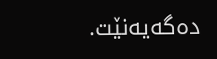ده‌گه‌یه‌نێت.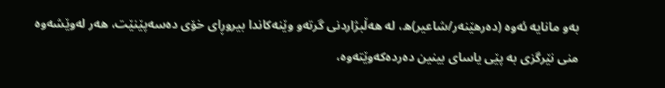به‌و مانایه‌ ئه‌وه‌ (ده‌رهێنه‌ر/شاعیر)ه‌، له‌ هه‌ڵبژاردنی‌ گرته‌‌و وێنه‌كاندا بیروڕای‌ خۆی‌ ده‌سه‌پێنێت، هه‌ر له‌وێشه‌وه‌ منی‌ نێرگزی‌ به‌ پێی‌ یاسای‌ بینین ده‌رده‌كه‌وێته‌وه‌،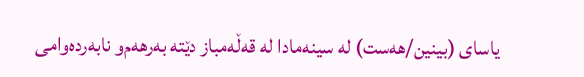یاسای‌ (بینین/هه‌ست) له‌ سینه‌مادا له‌ قه‌ڵه‌مباز دێته‌ به‌رهه‌م‌و نابه‌رده‌وامی‌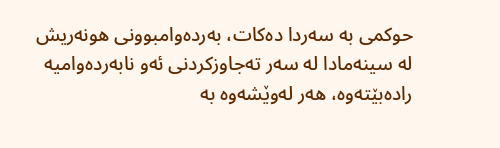حوكمی‌ به‌ سه‌ردا ده‌كات، به‌رده‌وامبوونی‌ هونه‌ریش له‌ سینه‌مادا له‌ سه‌ر ته‌جاوزكردنی‌ ئه‌و نابه‌رده‌وامیه‌ راده‌بێته‌وه‌، هه‌ر له‌وێشه‌وه‌ به‌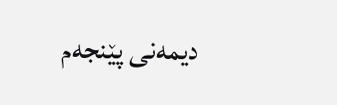دیمه‌نی‌ پێنجه‌م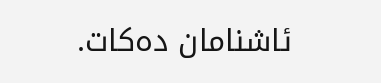ئاشنامان ده‌كات.